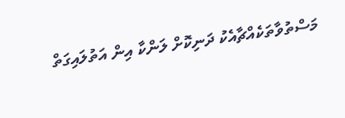މަސްތުވާތަކެއްޗާއެކު ދަނިކޮށް ލަންކާ އިން އަތުލައިގަތް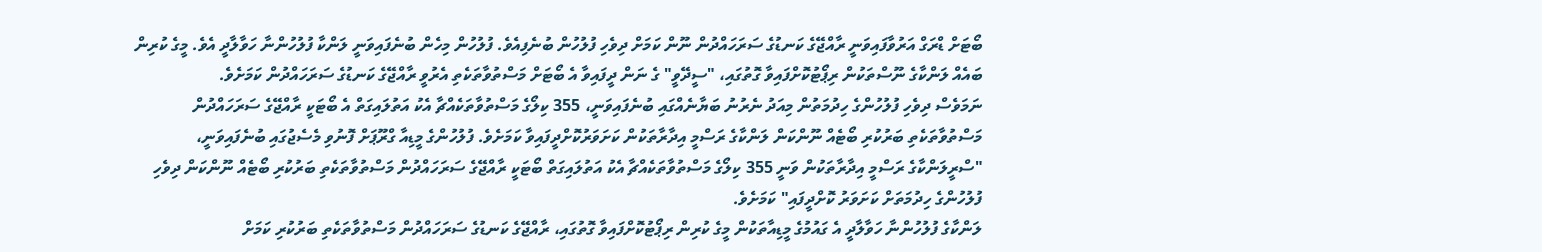ބޯޓަށް ޑްރަގް އަރުވާފައިވަނީ ރާއްޖޭގެ ކަނޑުގެ ސަރަހައްދުން ނޫން ކަމަށް ދިވެހި ފުލުހުން ބުނެފިއެވެ. ފުލުހުން މިހެން ބުނެފައިވަނީ ލަންކާ ފުލުހުންނާ ހަވާލާދީ އެވެ. މީގެ ކުރިން ބައެއް ލަންކާގެ ނޫސްތަކުން ރިޕޯޓުކޮށްފައިވާ ގޮތުގައި، "ސީދޭވީ" ގެ ނަން ދީފައިވާ އެ ބޯޓަށް މަސްތުވާތަކެތި އެރުވީ ރާއްޖޭގެ ކަނޑުގެ ސަރަހައްދުން ކަމަށެވެ.
ނަމަވެސް ދިވެހި ފުލުހުންގެ ހިދުމަތުން މިއަދު ނެރުނު ބަޔާނެއްގައި ބުނެފައިވަނީ، 355 ކިލޯގެ މަސްތުވާތަކެއްޗާ އެކު އަތުލައިގަތް އެ ބޯޓަކީ ރާއްޖޭގެ ސަރަހައްދުން މަސްތުވާތަކެތި ބަރުކުރި ބޯޓެއް ނޫންކަން ލަންކާގެ ރަސްމީ އިދާރާތަކުން ކަށަވަރުކޮށްދީފައިވާ ކަމަށެވެ. ފުލުހުންގެ މީޑިއާ ގްރޫޕަށް ފޮނުވި މެސެޖުގައި ބުނެފައިވަނީ، "ސްރީލަންކާގެ ރަސްމީ އިދާރާތަކުން ވަނީ 355 ކިލޯގެ މަސްތުވާތަކެއްޗާ އެކު އަތުލައިގަތް ބޯޓަކީ ރާއްޖޭގެ ސަރަހައްދުން މަސްތުވާތަކެތި ބަރުކުރި ބޯޓެއް ނޫންކަން ދިވެހި ފުލުހުންގެ ހިދުމަތަށް ކަށަވަރު ކޮށްދީފައި" ކަމަށެވެ.
ލަންކާގެ ފުލުހުންނާ ހަވާލާދީ އެ ގައުމުގެ މީޑިއާތަކުން މީގެ ކުރިން ރިޕޯޓުކޮށްފައިވާ ގޮތުގައި، ރާއްޖޭގެ ކަނޑުގެ ސަރަހައްދުން މަސްތުވާތަކެތި ބަރުކުރި ކަމަށް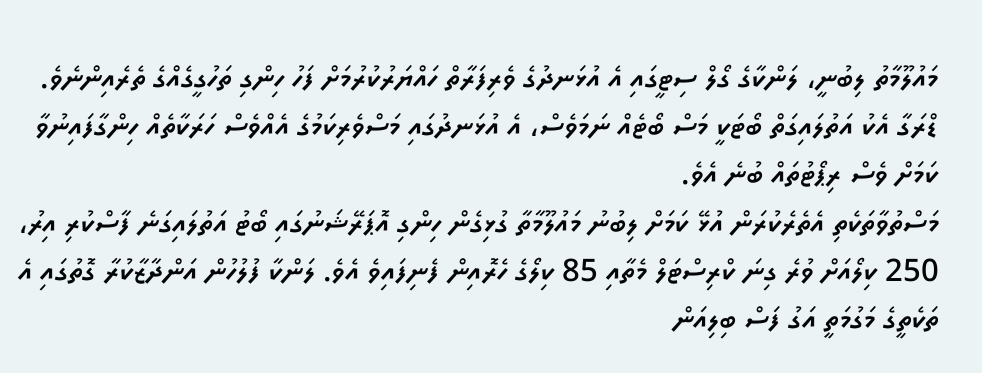މައުލޫމާތު ލިބުނީ، ލަންކާގެ ގޯލް ސިޓީގައި އެ އުޅަނދުގެ ވެރިފަރާތް ހައްޔަރުކުރުމަށް ފަހު ހިންގި ތަހުގީގެއްގެ ތެރެއިންނެވެ. ޑްރަގާ އެކު އަތުލައިގަތް ބޯޓަކީ މަސް ބޯޓެއް ނަމަވެސް، އެ އުޅަނދުގައި މަސްވެރިކަމުގެ އެއްވެސް ހަރަކާތެއް ހިންގާފައިނުވާ ކަމަށް ވެސް ރިޕޯޓުތައް ބުނެ އެވެ.
މަސްތުވާތަކެތި އެތެރެކުރަން އުޅޭ ކަމަށް ލިބުނު މައުލޫމާތާ ގުޅިގެން ހިންގި އޮޕަރޭޝަނުގައި ބޯޓު އަތުލައިގަނެ ފާސްކުރި އިރު، 250 ކިލޯއަށް ވުރެ ގިނަ ކްރިސްޓަލް މެތާއި 85 ކިލޯގެ ހެރޮއިން ފެނިފައިވެ އެވެ. ލަންކާ ފުލުހުން އަންދާޒާކުރާ ގޮތުގައި އެ ތަކެތީގެ މަގުމަތީ އަގު ފަސް ބިލިއަން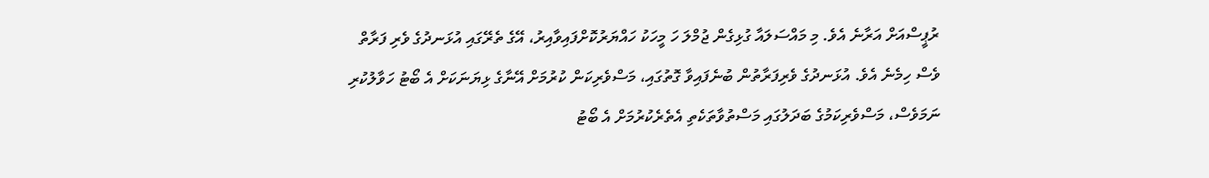ރުޕީސްއަށް އަރާނެ އެވެ. މި މައްސަލައާ ގުޅިގެން ޖުމްލަ ހަ މީހަކު ހައްޔަރުކޮށްފައިވާއިރު، އޭގެ ތެރޭގައި އުޅަނދުގެ ވެރި ފަރާތް ވެސް ހިމެނެ އެވެ. އުޅަނދުގެ ވެރިފަރާތުން ބުނެފައިވާ ގޮތުގައި، މަސްވެރިކަން ކުރުމަށް އޭނާގެ ޅިޔަނަކަށް އެ ބޯޓު ހަވާލުކުރި ނަމަވެސް، މަސްވެރިކަމުގެ ބަދަލުގައި މަސްތުވާތަކެތި އެތެރެކުރުމަށް އެ ބޯޓު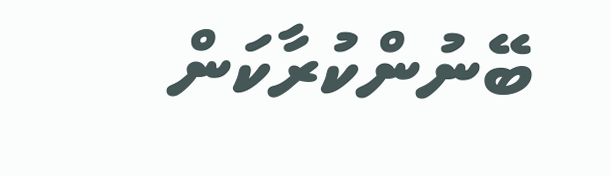ބޭނުންކުރާކަން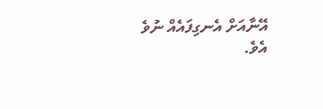އޭނާއަށް އެނގިފައެއް ނުވެ އެވެ.